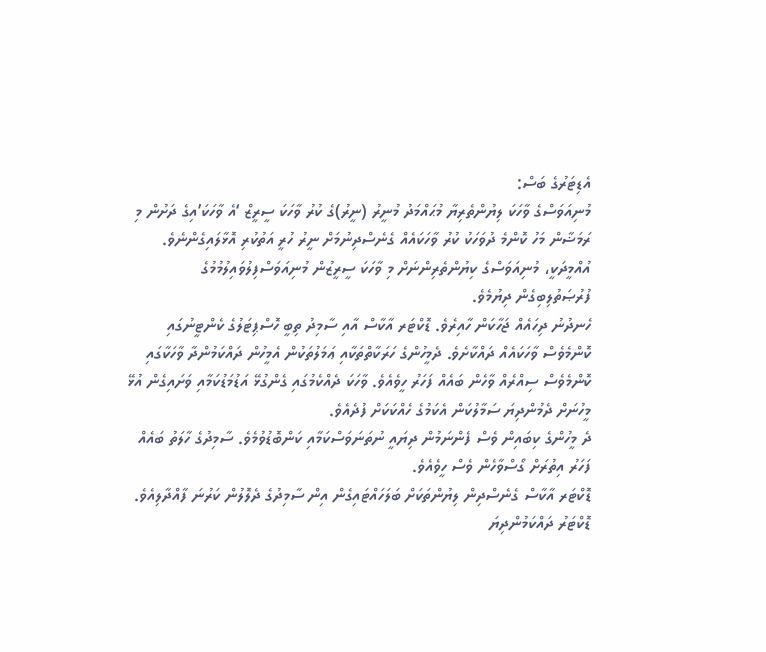އެޑިޓަރުގެ ބަސް:
މުނިއަވަސްގެ ވާހަކަ ލިޔުންތެރިޔާ މުޙައްމަދު މުނީރު (ނީރު)ގެ ކުރު ވާހަކަ ސީރީޒް ‘އެ ވާހަކަ’އިގެ ދަށުން މި ރަމަޟާން މަހު ކޮންމެ ދުވަހަކު ކުރު ވާހަކައެއް ގެނެސްދިނުމަށް ނީރު ހުރީ އަތުކުރި އޮޅާލައިގެންނެވެ. އުއްމީދަކީ، މުނިއަވަސްގެ ކިޔުންތެރިންނަށް މި ވާހަކަ ސީރީޒުން މުނިއަވަސްފިލުވައިލުމުމުގެ ފުރުޞަތުލިބިގެން ދިޔުމެވެ.
ހެނދުނު ދިހައެއް ޖަހާކަން ހާއިރެވެ. ޑޮކްޓަރ އާކާސް އާއި ސާމިދު ތިބީ ހޮސްޕިޓަލުގެ ކެންޓީނުގައި ކޮންމެވެސް ވާހަކައެއް ދައްކާށެވެ. ދެމީހުންގެ ހަރަކާތްތަކާއި ޢަމަލުތަކުން އެމީހުން ދައްކަމުންދާ ވާހަކާގައި ކޮންމެވެސް ސިއްރެއް ވާހެން ބައެއް ފަހަރު ހީވެއެވެ. ވާހަކަ ދެއްކެމުގައި ގެންގުޅޭ އަޑުމަޑުކަމާއި ވަށައިގެން އުޅޭ މީހުނަށް ދެމުންދިޔަ ސަމާލުކަން އެކަމުގެ ހެއްކަކަށް ފުދެއެވެ.
ދެ މީހުންގެ ކިބައިން ވެސް ފެންނަމުން ދިޔައީ ނުތަނަވަސްކަމާއި ކަންބޮޑުވުމެވެ. ސާމިދުގެ ހާލަތު ބައެއް ފަހަރު އިތުރަށް ގޯސްވާހެން ވެސް ހީވެއެވެ.
ޑޮކްޓަރ އާކާސް ގެނެސްދިން ލިޔުންތަކަށް ބަލަހައްޓައިގެން އިން ސާމިދުގެ ދެލޮލުން ކަރުނަ ފާއްދާލިއެވެ.
ޑޮކްޓަރު ދައްކަމުންދިޔަ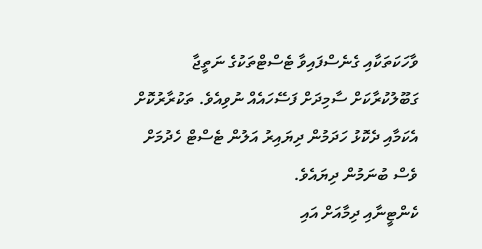ވާހަކަތަކާއި ގެނެސްފައިވާ ޓެސްޓްތަކުގެ ނަތީޖާ ގަބޫލުކުރާކަށް ސާމިދަށް ފަސޭހައެއް ނުވިއެވެ. ތަކުރާރުކޮށް އެކަމާއި ދެކޮޅު ހަދަމުން ދިޔައިރު އަލުން ޓެސްޓް ހެދުމަށް ވެސް ބުނަމުން ދިޔައެވެ.
ކެންޓީނާއި ދިމާއަށް އައި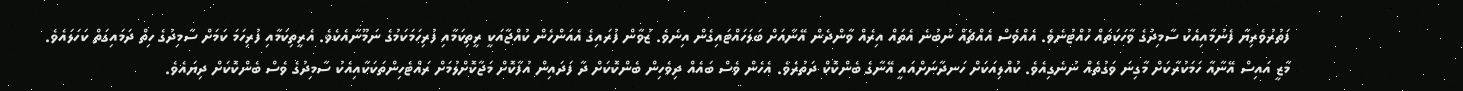ފަތުރުވެރިޔާ ފެނުމާއިއެކު ސާމިދުގެ ވާހަކަތައް ހުއްޓުނެވެ. އެއްވެސް އެއްޗެއް ނުބުނެ އެތައް އިރެއް ވާންދެން އޭނާއަށް ބަލަހައްޓައިގެން އިނެވެ. ޒުވާން ފުރައިގެ އެއަންހެން ކުއްޖާއަކީ ރީތިކަމާއި ފުރިހަމަކަމުގެ ނަމޫނާއެކެވެ. އެރީތިކަމާއި ފުރިހަމަ ކަމަށް ސާމިދުގެ ހިތް ދަމައިގަތް ކަހަލައެވެ.
މާޒީ އައިސް އޭނާއާ ހަމަކުރާކަށް މާގިނަ ވަގުތެއް ނުނެގިއެވެ. ކުއްލިއަކަށް ހަނދާނަށްއައީ އޭނާގެ ބެންކޮކް ދަތުރެވެ. އެހެން ވެސް ބައެއް ދިވެހިން ބެންކޮކަށް ދާ ފަދައިން އުފާކޮށް މަޖާކޮށްލުމަށް ރައްޓެހިންތަކަކާއިއެކު ސާމިދުގެ ވެސް ބެންކޮކަށް ދިޔައެވެ.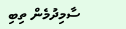ސާމިދުމެން ތިބި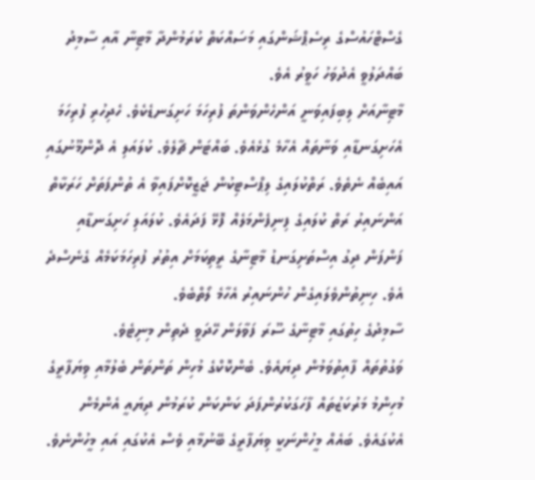ގެސްޓްހައުސްގެ ރިސެޕްޝަންގައި މަސައްކަތް ކުރަމުންދާ މާޓިނާ އާއި ސާމިދު ބައްދަލުވީ އެދުވަހު ހަވީރު އެވެ.
މާޓިނާއަށް ލިބިފައިވަނީ އަންހެންވަންތަ ފުރިހަމަ ހަށިގަނޑެކެވެ. ހެދިހުރި ފުރިހަމަ އެހަށިގަނޑާއި ވަނާތައް އެހާމެ ގުޅެއެވެ. ބައްޓަން ޗާލެވެ. ކުލައަލި އެ ދޮންމޫނުގައި އައިބެއް ނެތެވެ. ރަތްކުލައިގެ ލިޕްސްޓިކުން ޖަޒީކޮށްފައިވާ އެ ތުންފަތަށް ހަރަކާތް އަންނައިރު ރަތް ކުލައިގެ ފިނިފެންމަލެއް ފޮޅޭ ފަދައެވެ. ކުލައަލި ހަށިގަނޑާއި ފަންފަން ދިގު އިސްތަށިގަނޑު މާޓިނާގެ ރީތިކަމަށް އިތުރު ފުރިހަމަކަމެއް ގެނެސްދެ އެވެ. ހިނިތުންވެލައިގެން ހުންނައިރު އެހާމެ ލޯތްބެވެ.
ސާމިދުގެ ހިތުގައި މާޓިނާގެ ސޫރަ ފަވާލަން ހޭދަވީ ދެތިން މިނިޓެވެ.
ވަގުތުތައް ފާއިތުވަމުން ދިޔައެވެ. ބެންކޮކްގެ މުހިން ތަންތަން ބެލުމާއި ވިޔަފާރީގެ މުހިންމު މަރުކަޒުތައް ފާހަގަކުރުންފަދަ ކަންކަން ކުރަމުން ދިޔައީ އެންމެން އެކުގައެވެ. ބައެއް މީހުންނަކީ ވިޔަފާރީގެ ބޭނުމާއި ވެސް އެކުގައި އައި މީހުންނެވެ.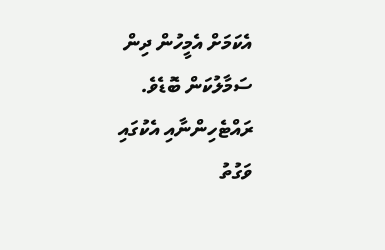އެކަމަށް އެމީހުން ދިން ސަމާލުކަން ބޮޑެވެ.
ރައްޓެހިންނާއި އެކުގައި ވަގުތު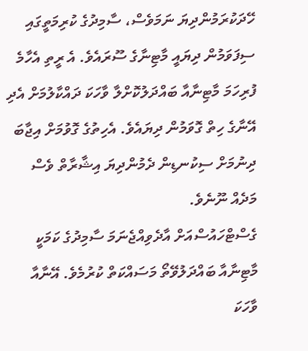ހޭދަކުރަމުންދިޔަ ނަމަވެސް، ސާމިދުގެ ކުރިމަތީގައި ސިފަވަމުން ދިޔައީ މާޓިނާގެ ސޫރައެވެ. އެ ރީތި އެހާމެ ފުރިހަމަ މާޓިނާއާ ބައްދަލުކޮށްލާ ވާހަކަ ދައްކާލުމަށް އެދި އޭނާގެ ހިތް ގޮވަމުން ދިޔައެވެ. އެހިތުގެ ގޮވުމަށް އިޖާބަ ދިނުމަށް ސިކުނޑިން ދެމުންދިޔަ އިޝާރާތް ވެސް މަދެއް ނޫނެވެ.
ގެސްޓްހައުސްއަށް އާދެވިއްޖެނަމަ ސާމިދުގެ ކަމަކީ މާޓިނާއާ ބައްދަލުވޭތޯ މަސައްކަތް ކުރުމެވެ. އޭނާއާ ވާހަކަ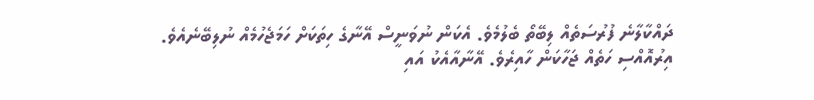ދައްކާލާނެ ފުރުސަތެއް ލިބޭތޯ ބެލުމެވެ. އެކަން ނުވަނީސް އޭނާގެ ހިތަކަށް ހަމަޖެހުމެއް ނުލިބޭނެއެވެ.
އިރުއޮއްސި ހަތެއް ޖަހާކަން ހާއިރެވެ. އޭނާއާއެކު އައި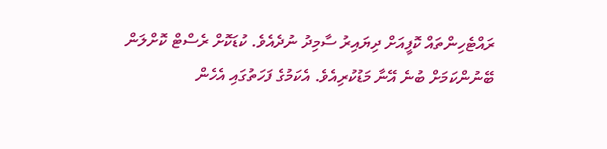ރައްޓެހިންތައް ކޮފީއަށް ދިޔައިރު ސާމިދު ނުދެއެވެ. ކުޑަކޮށް ރެސްޓް ކޮށްލަން ބޭނުންކަމަށް ބުނެ އޭނާ މަޑުކުރިއެވެ. އެކަމުގެ ފަހަތުގައި އެހެން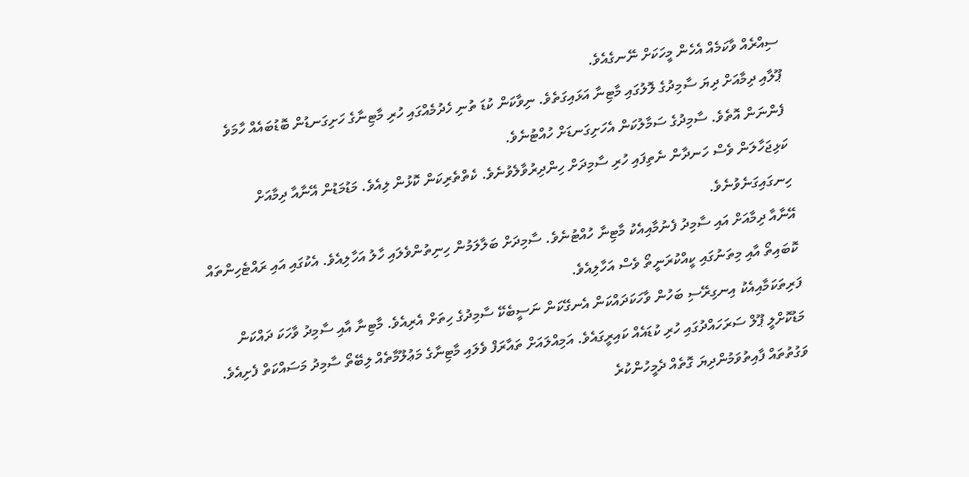ސިއްރެއް ވާކަމެއް އެހެން މީހަކަށް ނޭނގެއެވެ.
ޕޫލާއި ދިމާއަށް ދިޔަ ސާމިދުގެ ލޮލުގައި މާޓިނާ އަޅައިގަތެވެ. ނިވާކަން ކުޑަ ތުނި ހެދުމެއްގައި ހުރި މާޓިނާގެ ހަށިގަނޑުން ބޮޑުބައެއް ހާމަވެ ފެންނަން އޮތެވެ. ސާމިދުގެ ސަމާލުކަން އެހަށިގަނޑަށް ހުއްޓުނެވެ.
ކަޅިޖަހާލަން ވެސް ހަނދާން ނެތިފައި ހުރި ސާމިދަށް ހިންދިރުވާލެވުނެވެ. ކެތްތެރިކަން ކޮޅުން ލިއެވެ. މަޑުމަޑުން އޭނާއާ ދިމާއަށް ހިނގައިގަނެވުނެވެ.
އޭނާއާ ދިމާއަށް އައި ސާމިދު ފެނުމާއިއެކު މާޓިނާ ހުއްޓުނެވެ. ސާމިދަށް ބަލާލަމުން ހިނިތުންވެލައި ހާލު އަހާލިއެވެ. އެކުގައި އައި ރައްޓެހިންތައް ކޮބައިތޯ އާއި މިތަނުގައި ކީއްކުރަނީތޯ ވެސް އަހާލިއެވެ.
ފަރިތަކަމާއިއެކު އިނގިރޭސި ބަހުން ވާހަކަދައްކަން އެނގޭކަން ނަސީބެކޭ ސާމިދުގެ ހިތަށް އެރިއެވެ. މާޓިނާ އާއި ސާމިދު ވާހަކަ ދައްކަން މަޑުކޮށްލީ ޕޫލް ސަރަހައްދުގައި ހުރި ކުޑައެއް ކައިރީގައެވެ. އަމިއްލައަށް ތައާރަފް ވެލައި މާޓިނާގެ މަޢުލޫމާތެއް ލިބޭތޯ ސާމިދު މަސައްކަތް ފެށިއެވެ.
ވަގުތުތައް ފާއިތުވަމުންދިޔަ ގޮތެއް ދެމީހުންކުރެ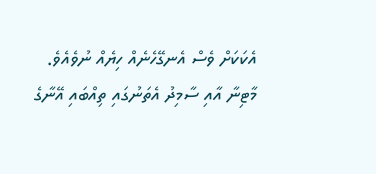އެކަކަށް ވެސް އެނގޭހެނެއް ހިޔެއް ނުވެއެވެ.
މާޓިނާ އާއި ސާމިދު އެތަނުގައި ތިއްބައި އޭނާގެ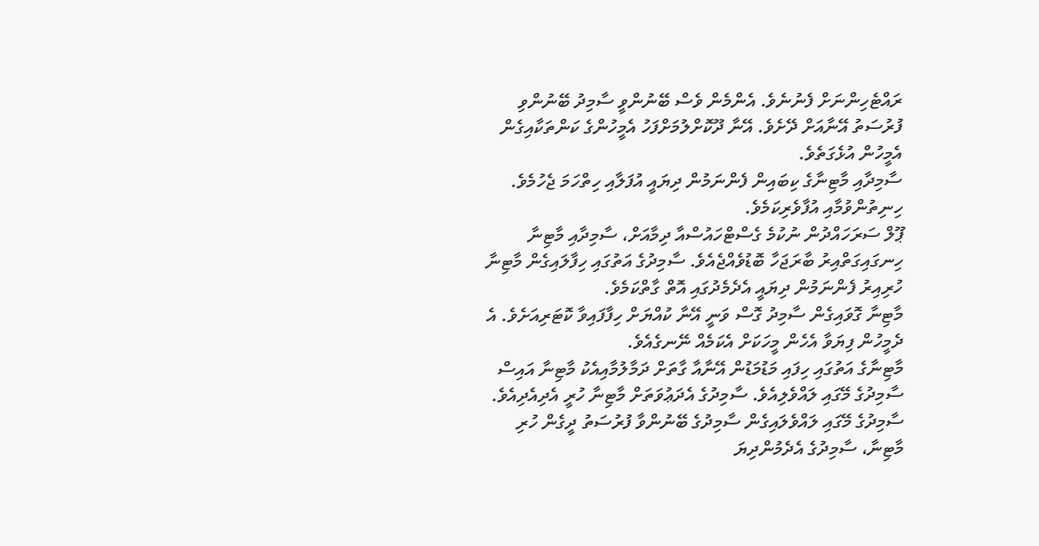ރައްޓެހިންނަށް ފެނުނެވެ. އެންމެން ވެސް ބޭނުންވީ ސާމިދު ބޭނުންވި ފުރުސަތު އޭނާއަށް ދޭށެވެ. އޭނާ ދޫކޮށްލުމަށްފަހު އެމީހުންގެ ކަންތަކާއިގެން އެމީހުން އުޅެގަތެވެ.
ސާމިދާއި މާޓިނާގެ ކިބައިން ފެންނަމުން ދިޔައީ އުފަލާއި ހިތްހަމަ ޖެހުމެވެ. ހިނިތުންވުމާއި އުފާވެރިކަމެވެ.
ޕޫލް ސަރަހައްދުން ނުކުމެ ގެސްޓްހައުސްއާ ދިމާއަށް، ސާމިދާއި މާޓިނާ ހިނގައިގަތްއިރު ބާރަޖަހާ ބޮޑުވެއްޖެއެވެ. ސާމިދުގެ އަތުގައި ހިފާލައިގެން މާޓިނާ ހުރިއިރު ފެންނަމުން ދިޔައީ އެދެމެދުގައި އޮތް ގާތްކަމެވެ.
މާޓިނާ ގޮވައިގެން ސާމިދު ގޮސް ވަނީ އޭނާ ކުއްޔަށް ހިފާފައިވާ ކޮޓަރިއަށެވެ. އެ ދެމީހުން ފިޔަވާ އެހެން މީހަކަށް އެކަމެއް ނޭނގެއެވެ.
މާޓިނާގެ އަތުގައި ހިފައި މަޑުމަޑުން އޭނާއާ ގާތަށް ދަމާލުމާއިއެކު މާޓިނާ އައިސް ސާމިދުގެ މޭގައި ލައްވެލިއެވެ. ސާމިދުގެ އެދަޢުވަތަށް މާޓިނާ ހުރީ އެދިއެދިއެވެ.
ސާމިދުގެ މޭގައި ލައްވެލައިގެން ސާމިދުގެ ބޭނުންވާ ފުރުސަތު ދީގެން ހުރި މާޓިނާ، ސާމިދުގެ އެދެމުންދިޔަ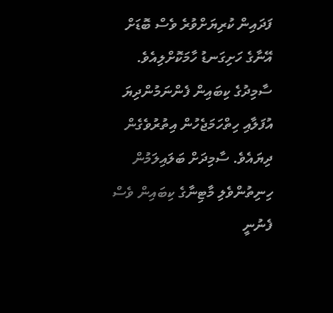ފަދައިން ކުރިޔަށްވުރެ ވެސް ބޮޑަށް އޭނާގެ ހަށިގަނޑު ހާމަކޮށްލިއެވެ. ސާމިދުގެ ކިބައިން ފެންނަމުންދިޔަ އުފަލާއި ހިތްހަމަޖެހުން އިތުރުވެގެން ދިޔައެވެ. ސާމިދަށް ބަލައިލަމުން ހިނިތުންވެލި މާޓިނާގެ ކިބައިން ވެސް ފެނުނީ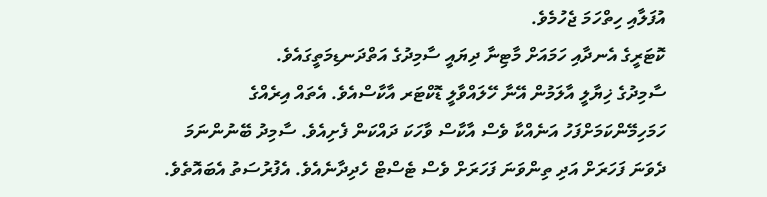އުފަލާއި ހިތްހަމަ ޖެހުމެވެ.
ކޮޓަރީގެ އެނދާއި ހަމައަށް މާޓިނާ ދިޔައީ ސާމިދުގެ އަތްދަނޑިމަތީގައެވެ.
ސާމިދުގެ ޚިޔާލީ އާލަމުން އޭނާ ހޭލައްވާލީ ޑޮކްޓަރ އާކާސްއެވެ. އެތައް އިރެއްގެ ހަމަހިމޭންކަމަށްފަހު އަނެއްކާ ވެސް އާކާސް ވާހަކަ ދައްކަން ފެށިއެވެ. ސާމިދު ބޭނުންނަމަ ދެވަނަ ފަހަރަށް އަދި ތިންވަނަ ފަހަރަށް ވެސް ޓެސްޓް ހެދިދާނެއެވެ. އެފުރުސަތު އެބައޮތެވެ.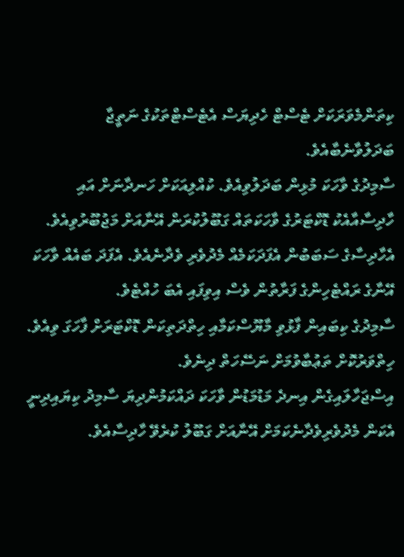ކިތަންމެވަރަކަށް ޓެސްޓް ހެދިޔަސް އެޓެސްޓްތަކުގެ ނަތީޖާ ބަދަލުވާނެބާއެވެ.
ސާމިދުގެ ވާހަކަ މުޅިން ބަދަލުވިއެވެ. ކުއްލިއަކަށް ހަނދާނަށް އައި ހާދިސާއާއެކު ޑޮކްޓަރުގެ ވާހަކަތައް ގަބޫލުކުރަން އޭނާއަށް މަޖުބޫރުވިއެވެ. އެހާދިސާގެ ސަބަބުން އެފަދަކަމެއް މެދުވެރި ވެދާނެއެވެ. އެފަދަ ބައެއް ވާހަކަ އޭނާގެ ރައްޓެހިންގެ ފަރާތުން ވެސް އިވިފައި އެބަ ހުއްޓެވެ.
ސާމިދުގެ ކިބައިން ފާޅުވި މާޔޫސްކަމާއި ހިތްދަތިކަން ޑޮކްޓަރަށް ފާހަގަ ވިއެވެ. ހިތްވަރުކޮށް ތަޢުބާވުމަށް ނަސޭހަތް ދިނެވެ.
އިސްޖަހާލައިގެން އިނދެ މަޑުމަޑުން ވާހަކަ ދައްކަމުންދިޔަ ސާމިދު ކިޔައިދިނީ އެކަން މެދުވެރިވެދާނެކަމަށް އޭނާއަށް ގަބޫލު ކުރެވޭ ހާދިސާއެވެ.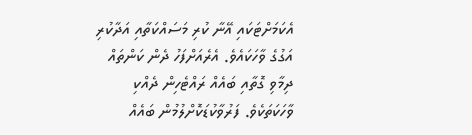އެކަމަށްޓަކައި އޭނާ ކުރި މަސައްކަތާއި އަދާކުރި އަގުގެ ވާހަކައެވެ. އެރެއަށްފަހު ދެން ކަންތައް ދިމާވި ގޮތާއި ބައެއް ރައްޓެހިން ދެއްކި ވާހަކަތަކެވެ. ފަރުވާކުޑަކޮށްލުމުން ބައެއް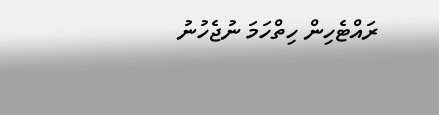ރައްޓެހިން ހިތްހަމަ ނުޖެހުނު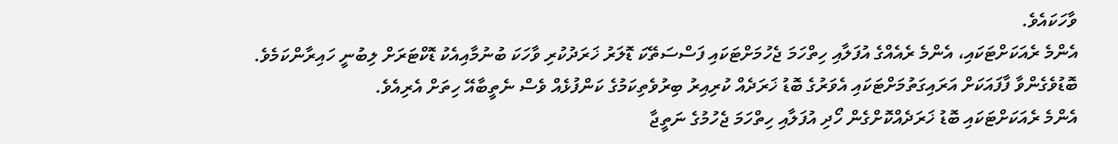ވާހަކައެވެ.
އެންމެ ރެއަކަށްޓަކައި، އެންމެ ރެއެއްގެ އުފަލާއި ހިތްހަމަ ޖެހުމަށްޓަކައި ފަސްސަތޭކަ ޑޮލަރު ޚަރަދުކުރި ވާހަކަ ބުނުމާއިއެކު ޑޮކްޓަރަށް ލިބުނީ ހައިރާންކަމެވެ. ބޮޑުވެގެންވާ ފާފައަކަށް އަރައިގަތުމަށްޓަކައި އެވަރުގެ ބޮޑު ޚަރަދެއް ކުރިއިރު ބިރުވެތިކަމުގެ ކަންފުޅެއް ވެސް ނެތީބާއޭ ހިތަށް އެރިއެވެ.
އެންމެ ރެއަކަށްޓަކައި ބޮޑު ޚަރަދެއްކޮށްގެން ހޯދި އުފަލާއި ހިތްހަމަ ޖެހުމުގެ ނަތީޖާ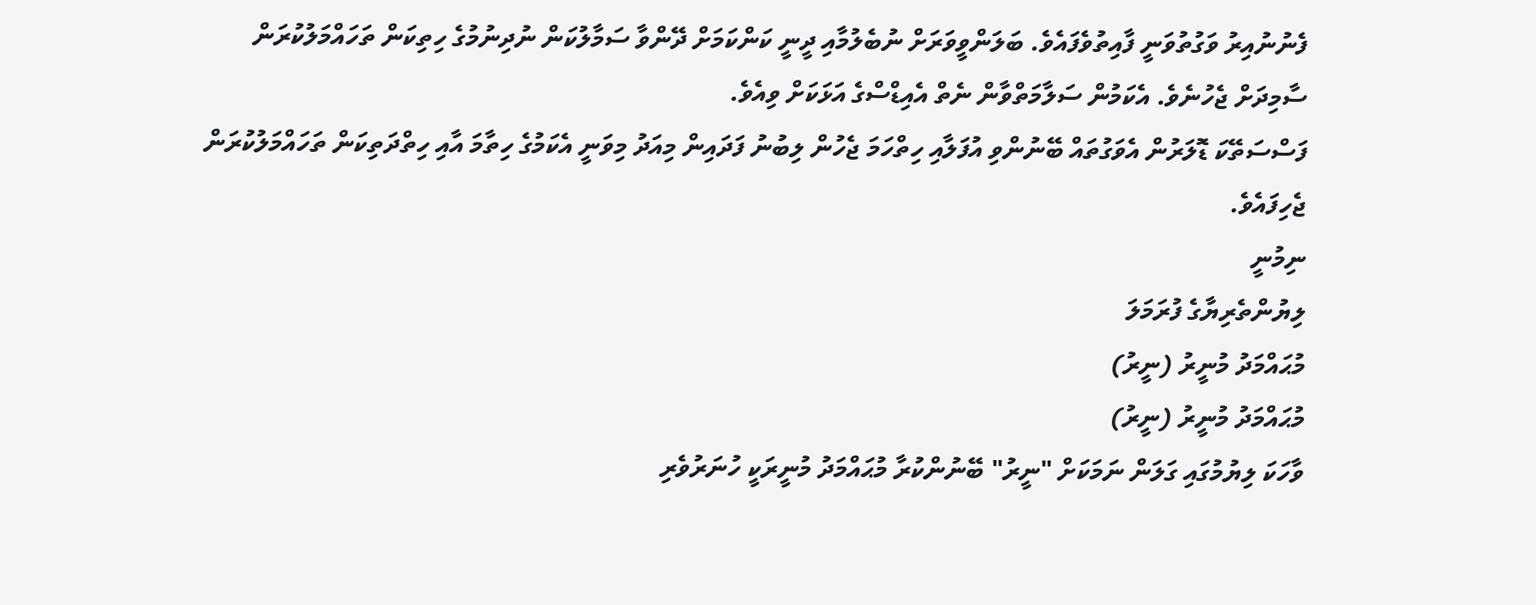ފެނުނުއިރު ވަގުތުވަނީ ފާއިތުވެފައެވެ. ބަލަންވީވަރަށް ނުބެލުމާއި ދީނީ ކަންކަމަށް ދޭންވާ ސަމާލުކަން ނުދިނުމުގެ ހިތިކަން ތަހައްމަލުކުރަން ސާމިދަށް ޖެހުނެވެ. އެކަމުން ސަލާމަތްވާން ނެތް އެއިޑްސްގެ އަޅަކަށް ވިއެވެ.
ފަސްސަތޭކަ ޑޮލަރުން އެވަގުތައް ބޭނުންވި އުފަލާއި ހިތްހަމަ ޖެހުން ލިބުނު ފަދައިން މިއަދު މިވަނީ އެކަމުގެ ހިތާމަ އާއި ހިތްދަތިކަން ތަހައްމަލުކުރަން ޖެހިފައެވެ.
ނިމުނީ
ލިޔުންތެރިޔާގެ ފުރަމަލަ
މުޙައްމަދު މުނީރު (ނީރު)
މުޙައްމަދު މުނީރު (ނީރު)
ވާހަކަ ލިޔުމުގައި ގަލަން ނަމަކަށް "ނީރު" ބޭނުންކުރާ މުޙައްމަދު މުނީރަކީ ހުނަރުވެރި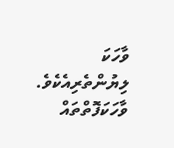ވާހަކަ ލިޔުންތެރިއެކެވެ. ވާހަކަފޮތްތައް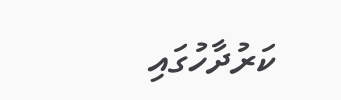ކަރުދާހުގައި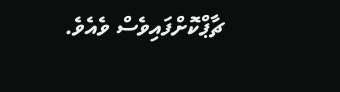ޗާޕްކޮށްފައިވެސް ވެއެވެ.